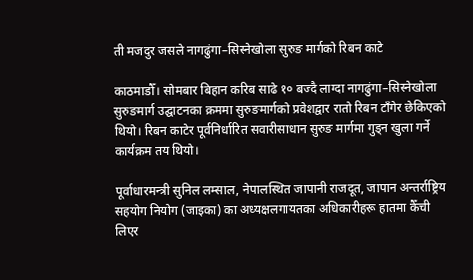ती मजदुर जसले नागढुंगा–सिस्नेखोला सुरुङ मार्गको रिबन काटे

काठमाडौँ। सोमबार बिहान करिब साढे १० बज्दै लाग्दा नागढुंगा–सिस्नेखोला सुरुङमार्ग उद्घाटनका क्रममा सुरुङमार्गको प्रवेशद्वार रातो रिबन टाँगेर छेकिएको थियो। रिबन काटेर पूर्वनिर्धारित सवारीसाधान सुरुङ मार्गमा गुड्न खुला गर्ने कार्यक्रम तय थियो।

पूर्वाधारमन्त्री सुनिल लम्साल, नेपालस्थित जापानी राजदूत, जापान अन्तर्राष्ट्रिय सहयोग नियोग (जाइका) का अध्यक्षलगायतका अधिकारीहरू हातमा कैँची लिएर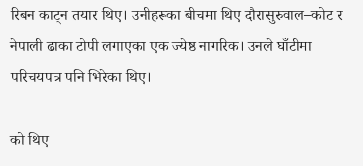रिबन काट्न तयार थिए। उनीहरूका बीचमा थिए दौरासुरुवाल–कोट र नेपाली ढाका टोपी लगाएका एक ज्येष्ठ नागरिक। उनले घाँटीमा परिचयपत्र पनि भिरेका थिए।

को थिए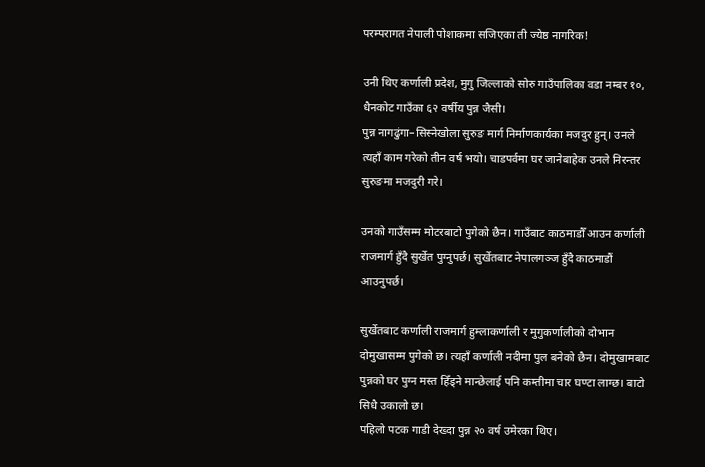परम्परागत नेपाली पोशाकमा सजिएका ती ज्येष्ठ नागरिक!

उनी थिए कर्णाली प्रदेश, मुगु जिल्लाको सोरु गाउँपालिका वडा नम्बर १०, धैनकोट गाउँका ६२ वर्षीय पुन्न जैसी।
पुन्न नागढुंगा–सिस्नेखोला सुरुङ मार्ग निर्माणकार्यका मजदुर हुन्। उनले त्यहाँ काम गरेको तीन वर्ष भयो। चाडपर्वमा घर जानेबाहेक उनले निरन्तर सुरुङमा मजदुरी गरे।

उनको गाउँसम्म मोटरबाटो पुगेको छैन। गाउँबाट काठमाडौँ आउन कर्णाली राजमार्ग हुँदै सुर्खेत पुग्नुपर्छ। सुर्खेतबाट नेपालगञ्ज हुँदै काठमाडौं आउनुपर्छ।

सुर्खेतबाट कर्णाली राजमार्ग हुम्लाकर्णाली र मुगुकर्णालीको दोभान दोमुखासम्म पुगेको छ। त्यहाँ कर्णाली नदीमा पुल बनेको छैन। दोमुखामबाट पुन्नको घर पुग्न मस्त हिँड्ने मान्छेलाई पनि कम्तीमा चार घण्टा लाग्छ। बाटो सिधै उकालो छ।
पहिलो पटक गाडी देख्दा पुन्न २० वर्ष उमेरका थिए।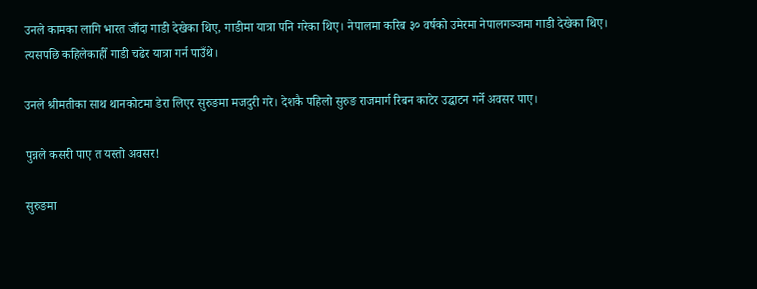उनले कामका लागि भारत जाँदा गाडी देखेका थिए, गाडीमा यात्रा पनि गरेका थिए। नेपालमा करिब ३० वर्षको उमेरमा नेपालगञ्जमा गाडी देखेका थिए। त्यसपछि कहिलेकाहीँ गाडी चढेर यात्रा गर्न पाउँथे।

उनले श्रीमतीका साथ थानकोटमा डेरा लिएर सुरुङमा मजदुरी गरे। देशकै पहिलो सुरुङ राजमार्ग रिबन काटेर उद्घाटन गर्ने अवसर पाए।

पुन्नले कसरी पाए त यस्तो अवसर!

सुरुङमा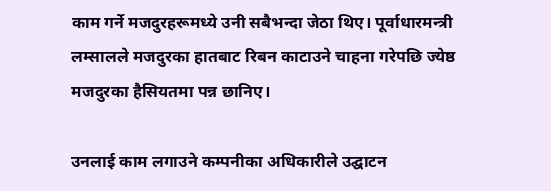काम गर्ने मजदुरहरूमध्ये उनी सबैभन्दा जेठा थिए। पूर्वाधारमन्त्री लम्सालले मजदुरका हातबाट रिबन काटाउने चाहना गरेपछि ज्येष्ठ मजदुरका हैसियतमा पन्न छानिए।

उनलाई काम लगाउने कम्पनीका अधिकारीले उद्घाटन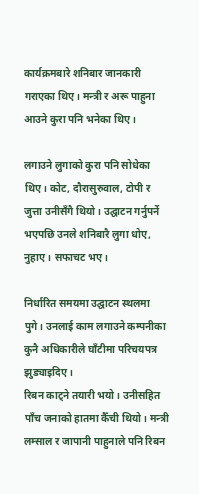कार्यक्रमबारे शनिबार जानकारी गराएका थिए। मन्त्री र अरू पाहुना आउने कुरा पनि भनेका थिए।

लगाउने लुगाको कुरा पनि सोधेका थिए। कोट, दौरासुरुवाल, टोपी र जुत्ता उनीसँगै थियो। उद्घाटन गर्नुपर्ने भएपछि उनले शनिबारै लुगा धोए, नुहाए। सफाचट भए।

निर्धारित समयमा उद्घाटन स्थलमा पुगे। उनलाई काम लगाउने कम्पनीका कुनै अधिकारीले घाँटीमा परिचयपत्र झुड्याइदिए।
रिबन काट्ने तयारी भयो। उनीसहित पाँच जनाको हातमा कैँची थियो। मन्त्री लम्साल र जापानी पाहुनाले पनि रिबन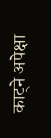काट्ने अपेक्षा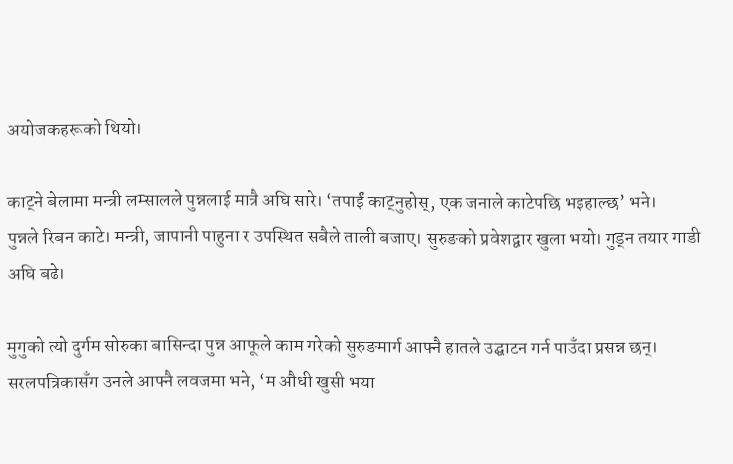अयोजकहरूको थियो।

काट्ने बेलामा मन्त्री लम्सालले पुन्नलाई मात्रै अघि सारे। ‘तपाईं काट्नुहोस्, एक जनाले काटेपछि भइहाल्छ’ भने।
पुन्नले रिबन काटे। मन्त्री, जापानी पाहुना र उपस्थित सबैले ताली बजाए। सुरुङको प्रवेशद्वार खुला भयो। गुड्न तयार गाडी अघि बढे।

मुगुको त्यो दुर्गम सोरुका बासिन्दा पुन्न आफूले काम गरेको सुरुङमार्ग आफ्नै हातले उद्घाटन गर्न पाउँदा प्रसन्न छन्। सरलपत्रिकासँग उनले आफ्नै लवजमा भने, ‘म औधी खुसी भया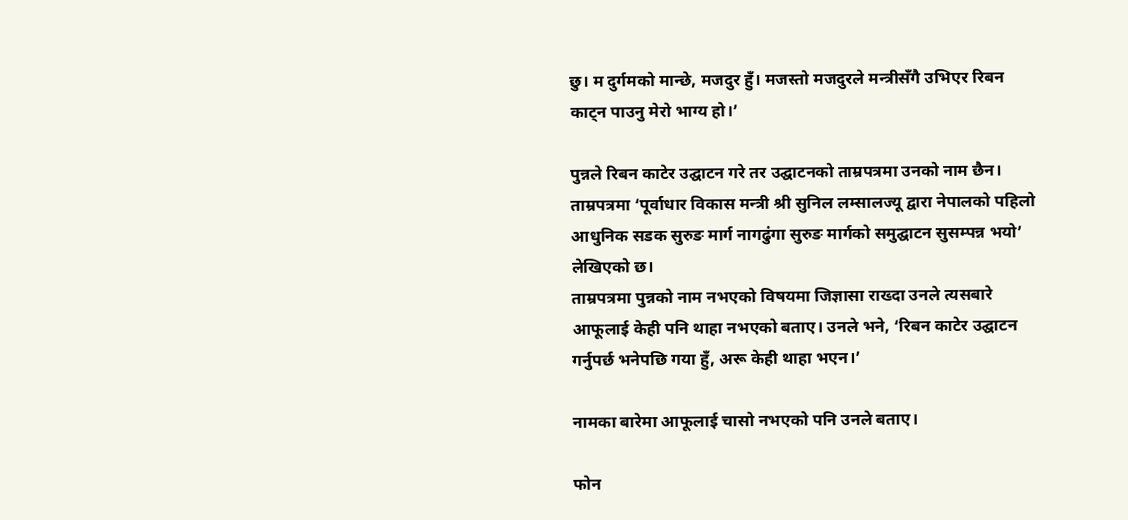छु। म दुर्गमको मान्छे, मजदुर हुँ। मजस्तो मजदुरले मन्त्रीसँगै उभिएर रिबन काट्न पाउनु मेरो भाग्य हो।’

पुन्नले रिबन काटेर उद्घाटन गरे तर उद्घाटनको ताम्रपत्रमा उनको नाम छैन। ताम्रपत्रमा ‘पूर्वाधार विकास मन्त्री श्री सुनिल लम्सालज्यू द्वारा नेपालको पहिलो आधुनिक सडक सुरुङ मार्ग नागढुंगा सुरुङ मार्गको समुद्घाटन सुसम्पन्न भयो’ लेखिएको छ।
ताम्रपत्रमा पुन्नको नाम नभएको विषयमा जिज्ञासा राख्दा उनले त्यसबारे आफूलाई केही पनि थाहा नभएको बताए। उनले भने, ‘रिबन काटेर उद्घाटन गर्नुपर्छ भनेपछि गया हुँ, अरू केही थाहा भएन।’

नामका बारेमा आफूलाई चासो नभएको पनि उनले बताए।

फोन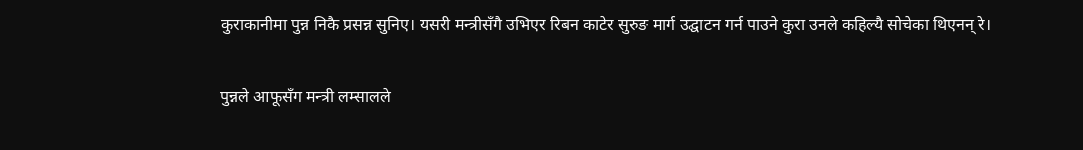कुराकानीमा पुन्न निकै प्रसन्न सुनिए। यसरी मन्त्रीसँगै उभिएर रिबन काटेर सुरुङ मार्ग उद्घाटन गर्न पाउने कुरा उनले कहिल्यै सोचेका थिएनन् रे।

पुन्नले आफूसँग मन्त्री लम्सालले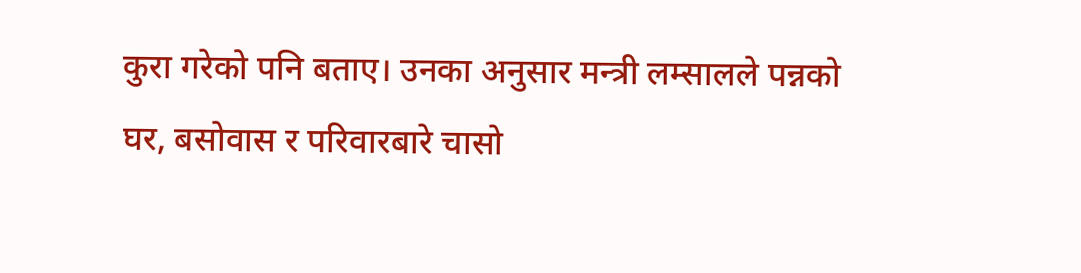कुरा गरेको पनि बताए। उनका अनुसार मन्त्री लम्सालले पन्नको घर, बसोवास र परिवारबारे चासो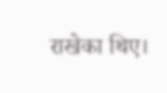राखेका थिए।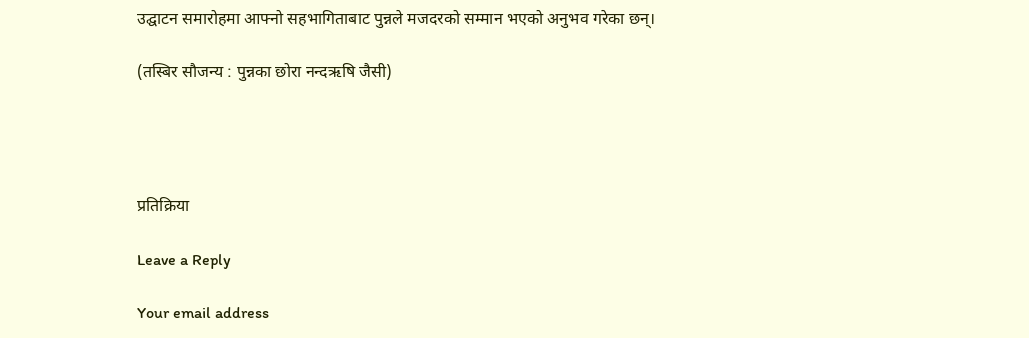उद्घाटन समारोहमा आफ्नो सहभागिताबाट पुन्नले मजदरको सम्मान भएको अनुभव गरेका छन्।

(तस्बिर सौजन्य : पुन्नका छोरा नन्दऋषि जैसी)




प्रतिक्रिया

Leave a Reply

Your email address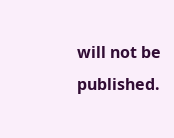will not be published.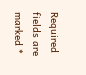Required fields are marked *